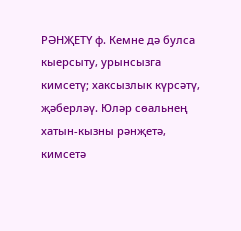РӘНҖЕТҮ ф. Кемне дә булса кыерсыту, урынсызга кимсетү; хаксызлык күрсәтү, җәберләү. Юләр сөальнең хатын-кызны рәнҗетә, кимсетә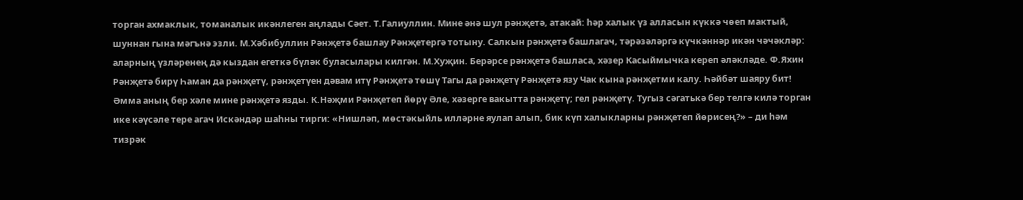торган ахмаклык, томаналык икәнлеген аңлады Сәет. Т.Галиуллин. Мине әнә шул рәнҗетә, атакай: һәр халык үз алласын күккә чөеп мактый, шуннан гына мәгънә эзли. М.Хәбибуллин Рәнҗетә башлау Рәнҗетергә тотыну. Салкын рәнҗетә башлагач, тәрәзәләргә күчкәннәр икән чәчәкләр: аларның үзләренең дә кыздан егеткә бүләк буласылары килгән. М.Хуҗин. Берәрсе рәнҗетә башласа, хәзер Касыймычка кереп әләкләде. Ф.Яхин Рәнҗетә бирү Һаман да рәнҗетү, рәнҗетүен дәвам итү Рәнҗетә төшү Тагы да рәнҗетү Рәнҗетә язу Чак кына рәнҗетми калу. Һәйбәт шаяру бит! Әмма аның бер хәле мине рәнҗетә язды. К.Нәҗми Рәнҗетеп йөрү Әле, хәзерге вакытта рәнҗетү; гел рәнҗетү. Тугыз сәгатькә бер телгә килә торган ике кәүсәле тере агач Искәндәр шаһны тирги: «Нишләп, мөстәкыйль илләрне яулап алып, бик күп халыкларны рәнҗетеп йөрисең?» – ди һәм тизрәк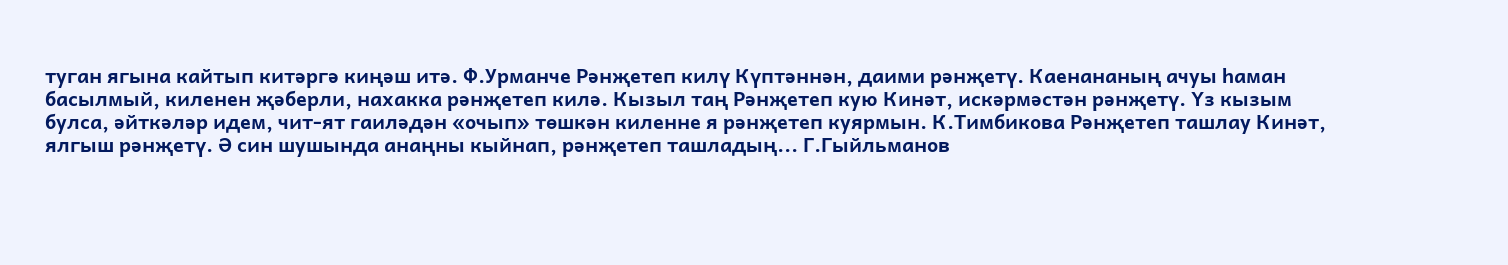туган ягына кайтып китәргә киңәш итә. Ф.Урманче Рәнҗетеп килү Күптәннән, даими рәнҗетү. Каенананың ачуы һаман басылмый, киленен җәберли, нахакка рәнҗетеп килә. Кызыл таң Рәнҗетеп кую Кинәт, искәрмәстән рәнҗетү. Үз кызым булса, әйткәләр идем, чит-ят гаиләдән «очып» төшкән киленне я рәнҗетеп куярмын. К.Тимбикова Рәнҗетеп ташлау Кинәт, ялгыш рәнҗетү. Ә син шушында анаңны кыйнап, рәнҗетеп ташладың... Г.Гыйльманов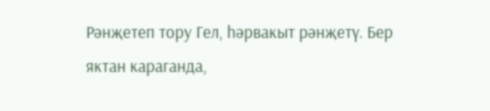Рәнҗетеп тору Гел, һәрвакыт рәнҗетү. Бер яктан караганда,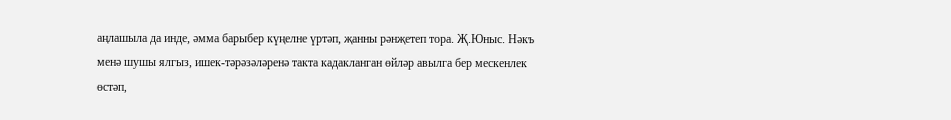аңлашыла да инде, әмма барыбер күңелне үртәп, җанны рәнҗетеп тора. Җ.Юныс. Нәкъ менә шушы ялгыз, ишек-тәрәзәләренә такта кадакланган өйләр авылга бер мескенлек өстәп,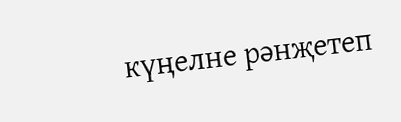күңелне рәнҗетеп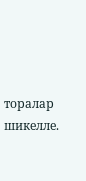торалар шикелле.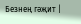Безнең гәҗит |